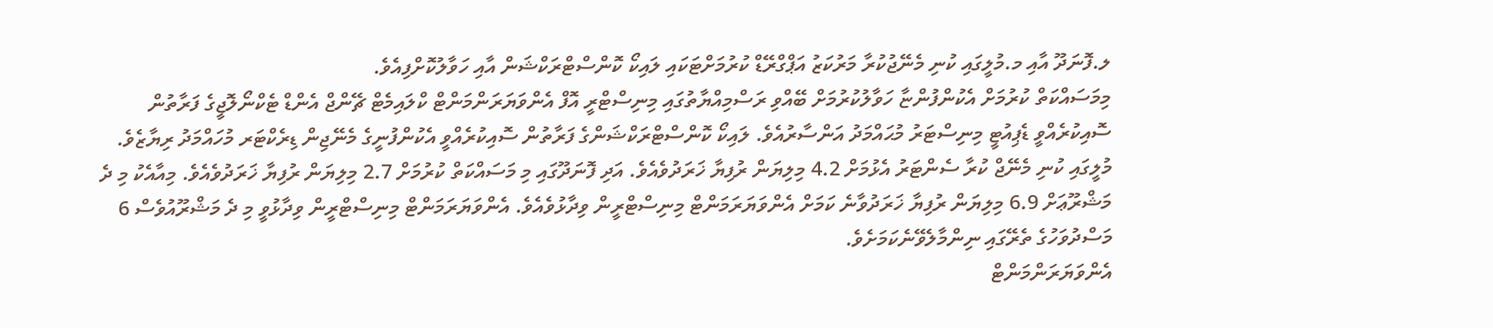ލ.ފޮނަދޫ އާއި މ.މުލީގައި ކުނި މެނޭޖުކުރާ މަރުކަޒު އަޕްގްރޭޑް ކުރުމަށްޓަކައި ލައިކޯ ކޮންސްޓްރަކްޝަން އާއި ހަވާލުކޮށްފިއެވެ.
މިމަސައްކަތް ކުރުމަށް އެކުންފުންޏާ ހަވާލުކުރުމަށް ބޭއްވި ރަސްމިއްޔާތުގައި މިނިސްޓްރީ އޮފް އެންވަޔަރަންމަންޓް ކްލައިމެޓް ޗޭންޖް އެންޑް ޓެކްނޯލޮޖީގެ ފަރާތުން ސޮއިކުރެއްވީ ޑެޕިއުޓީ މިނިސްޓަރު މުޙައްމަދު އަންސާރުއެވެ. ލައިކޯ ކޮންސްޓްރަކްޝަންގެ ފަރާތުން ސޮއިކުރެއްވީ އެކުންފުނީގެ މެނޭޖިން ޑިރެކްޓަރ މުހައްމަދު ރިޔާޒެވެ.
މުލީގައި ކުނި މެނޭޖް ކުރާ ސެންޓަރު އެޅުމަށް 4.2 މިލިޔަން ރުފިޔާ ޚަރަދުވެއެވެ. އަދި ފޮނަދޫގައި މި މަސައްކަތް ކުރުމަށް 2.7 މިލިޔަން ރުފިޔާ ޚަރަދުވެއެވެ. މިއާއެކު މި ދެ މަޝްރޫޢަށް 6.9 މިލިޔަން ރުފިޔާ ޚަރަދުވާނެ ކަމަށް އެންވަޔަރަމަންޓް މިނިސްޓްރީން ވިދާޅުވެއެވެ. އެންވަޔަރަމަންޓް މިނިސްޓްރީން ވިދާޅުވީ މި ދެ މަޝްރޫއުވެސް 6 މަސްދުވަހުގެ ތެރޭގައި ނިންމާލެވޭނެކަމަށެވެ.
އެންވަޔަރަންމަންޓް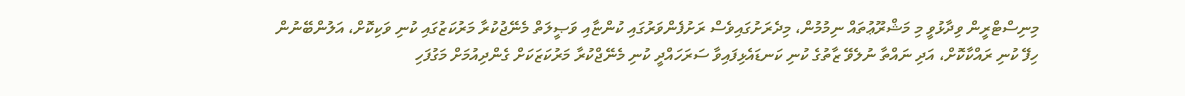މިނިސްޓްރީން ވިދާޅުވީ މި މަޝްރޫޢުތައް ނިމުމުން، މިދެރަށުގައިވެސް ރަށުފެންވަރުގައި ކުންޏާއި ވަޞީލަތް މެނޭޖުކުރާ މަރުކަޒުގައި ކުނި ވަކިކޮށް، އަލުންބޭނުން ހިފޭ ކުނި ރައްކާކޮށް، އަދި ނައްތާ ނުލެވޭ ޒާތުގެ ކުނި ކަނޑައެޅިފައިވާ ސަރަހައްދީ ކުނި މެނޭޖްކުރާ މަރުކަޒަކަށް ގެންދިއުމަށް މަގުފަހި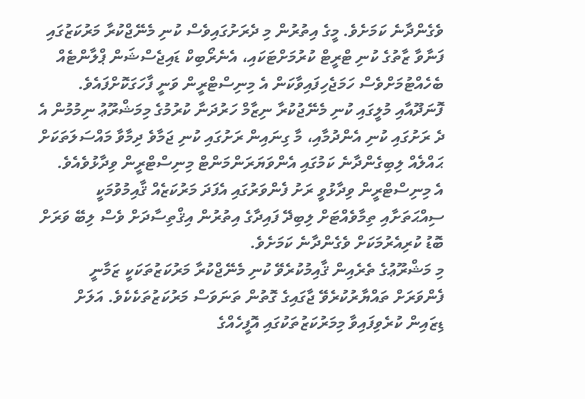ވެގެންދާނެ ކަމަށެވެ. މީގެ އިތުރުން މި ދެރަށުގައިވެސް ކުނި މެނޭޖްކުރާ މަރުކަޒުގައި ފަނާވާ ޒާތުގެ ކުނި ޓްރީޓް ކުރުމަށްޓަކައި، އެނެރޯބިކް ޑައިޖެސްޝަން ޕްލާންޓެއް ބެހެއްޓުމަށްވެސް ހަމަޖެހިފައިވާކަން އެ މިނިސްޓްރީން ވަނީ ފާހަގަކޮށްފައެވެ.
ފޮނަދޫއާއި މުލީގައި ކުނި މެނޭޖުކުރާ ނިޒާމް ހަރުދަނާ ކުރުމުގެ މިމަޝްރޫޢު ނިމުމުން އެ ދެ ރަށުގައި ކުނި އެންދުމާއި، މާ ގިނައިން ރަށުގައި ކުނި ޖަމާވެ ދިމާވާ މައްސަލަތަކަށް ޙައްލެއް ލިބިގެންދާނެ ކަމުގައި އެންވަޔަރަންމަންޓް މިނިސްޓްރީން ވިދާޅުވެއެވެ.
އެ މިނިސްޓްރީން ވިދާޅުވީ ރަށު ފެންވަރުގައި އެފަދަ މަރުކަޒެއް ޤާއިމުވުމަކީ ސިއްޙަތަށާއި ތިމާވެއްޓަށް ލިބިދޭ ފައިދާގެ އިތުރުން އިޤްތިސާދަށް ވެސް ލިބޭ ވަރަށް ބޮޑު ކުރިއެރުމަކަށް ވެގެންދާނެ ކަމަށެވެ.
މި މަޝްރޫޢުގެ ތެރެއިން ޤާއިމުކުރެވޭ ކުނި މެނޭޖްކުރާ މަރުކަޒުތަކަކީ ޒަމާނީ ފެންވަރަށް ތައްޔާރުކުރެވޭ ޖާގައިގެ ގޮތުން ތަނަވަސް މަރުކަޒުތަކެކެވެ. އަލަށް ޑިޒައިން ކުރެވިފައިވާ މިމަރުކަޒުތަކުގައި އޮފީހެއްގެ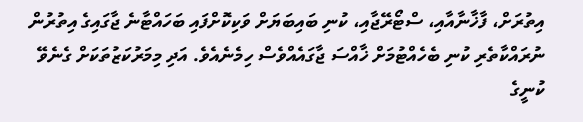އިތުރަށް، ފާޚާނާއާއި، ސްޓޯރޭޖާއި، ކުނި ބައިބަޔަށް ވަކިކޮށްފައި ބަހައްޓާނެ ޖާގައިގެ އިތުރުން ނުރައްކާތެރި ކުނި ބެހެއްޓުމަށް ޚާއްސަ ޖާގައެއްވެސް ހިމެނެއެވެ. އަދި މިމަރުކަޒުތަކަށް ގެނެވޭ ކުނީގެ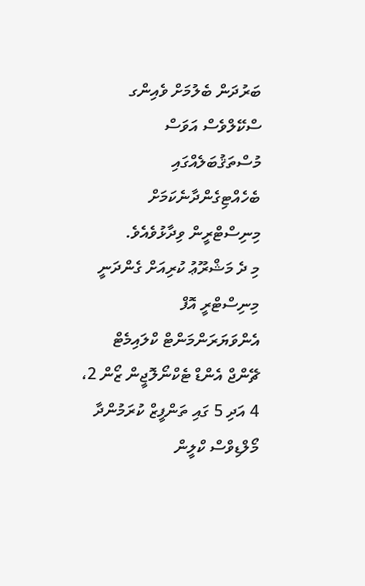ބަރުދަން ބެލުމަށް ވެއިންގ ސްކޭލްވެސް އަވަސް މުސްތަޤުބަލެއްގައި ބެހެއްޓިގެންދާނެކަމަށް މިނިސްޓްރީން ވިދާޅުވެއެވެ.
މި ދެ މަޝްރޫޢު ކުރިއަށް ގެންދަނީ މިނިސްޓްރީ އޮފް އެންވަޔަރަންމަންޓް ކްލައިމެޓް ޗޭންޖް އެންޑް ޓެކްނޯލޮޖީން ޒޯން 2، 4 އަދި 5 ގައި ތަންފީޒް ކުރަމުންދާ މޯލްޑިވްސް ކްލީން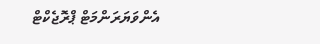އެންވަޔަރަންމަޓް ޕްރޮޖެކްޓް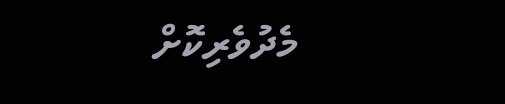މެދުވެރިކޮށް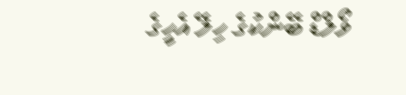ވޯލްޑް ބޭންކުގެ ހިލޭ އެހީގެ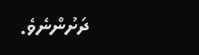ދަށުންނެވެ.